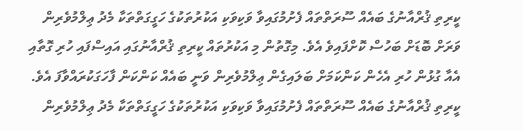ކީރިތި ޤުރްއާނުގެ ބައެއް ސޫރަތްތައް ފެށުމުގައިވާ ވަކިވަކި އަކުރުތަކުގެ ހަގީގަތްތަކާ މެދު ޢިލްމުވެރިން ވަރަށް ބޮޑަށް ބަހުސް ކޮށްފައިވެ އެވެ. މިގޮތުން މި އަކުރުތައް ކީރިތި ޤުރްއާނުގައި އައިސްފައި ހުރި ގޮތާއި އެއާ ގުޅުން ހުރި އެހެން ކަންކަމަށް ބަލައިގެން ޢިލްމުވެރިން ވަނީ ބައެއް ކަންކަން ފާހަގަކުރައްވާފަ އެވެ.
ކީރިތި ޤުރްއާނުގެ ބައެއް ސޫރަތްތައް ފެށުމުގައިވާ ވަކިވަކި އަކުރުތަކުގެ ހަގީގަތްތަކާ މެދު ޢިލްމުވެރިން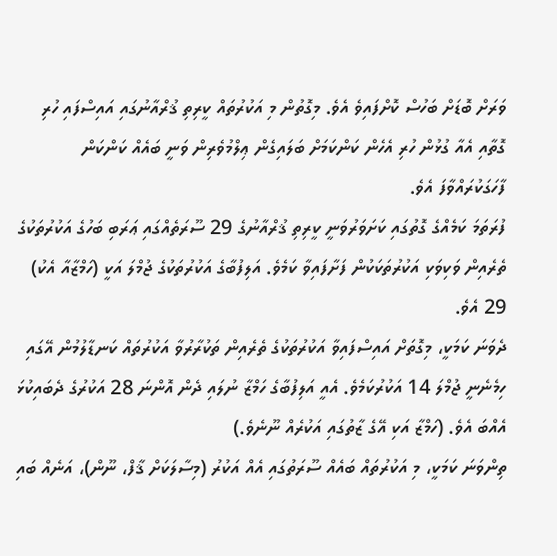ވަރަށް ބޮޑަށް ބަހުސް ކޮށްފައިވެ އެވެ. މިގޮތުން މި އަކުރުތައް ކީރިތި ޤުރްއާނުގައި އައިސްފައި ހުރި ގޮތާއި އެއާ ގުޅުން ހުރި އެހެން ކަންކަމަށް ބަލައިގެން ޢިލްމުވެރިން ވަނީ ބައެއް ކަންކަން ފާހަގަކުރައްވާފަ އެވެ.
ފުރަތަމަ ކަމެއްގެ ގޮތުގައި ކަށަވަރުވަނީ ކީރިތި ޤުރްއާނުގެ 29 ސޫރަތެއްގައި ޢަރަބި ބަހުގެ އަކުރުތަކުގެ ތެރެއިން ވަކިވަކި އަކުރުތަކަކުން ފަށާފައިވާ ކަމެވެ. އަލިފުބާގެ އަކުރުތަކުގެ ޖުމްލަ އަކީ (ހަމްޒާއާ އެކު) 29 އެވެ.
ދެވަނަ ކަމަކީ، މިގޮތަށް އައިސްފައިވާ އަކުރުތަކުގެ ތެރެއިން ތަކުރާރުވާ އަކުރުތައް ކަނޑާލުމުން އޭގައި ހިމެނެނީ ޖުމްލަ 14 އަކުރުކަމެވެ. އެއީ އަލިފުބާގެ ހަމްޒާ ނުލައި ދެން އޮންނަ 28 އަކުރުގެ ދެބައިކުޅަ އެއްބަ އެވެ. (ހަމްޒާ އަކި އޭގެ ޒާތުގައި އަކުރެއް ނޫނެވެ.)
ތިންވަނަ ކަމަކީ، މި އަކުރުތައް ބައެއް ސޫރަތުގައި އެއް އަކުރު (މިސާލަކަށް ޤާފް، ނޫން)، އަނެއް ބައި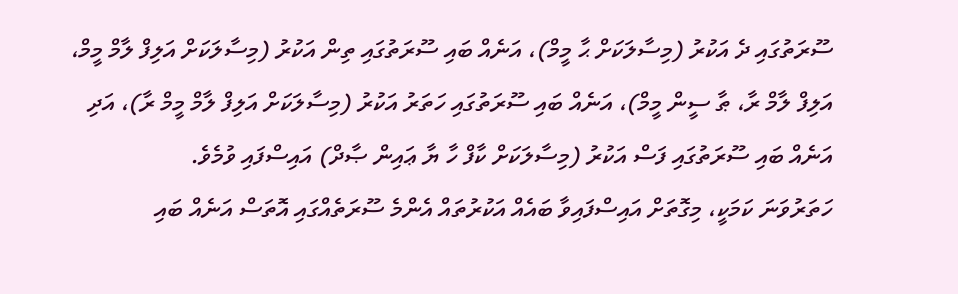ސޫރަތުގައި ދެ އަކުރު (މިސާލަކަށް ޙާ މީމް)، އަނެއް ބައި ސޫރަތުގައި ތިން އަކުރު (މިސާލަކަށް އަލިފް ލާމް މީމް، އަލިފް ލާމް ރާ، ޠާ ސީން މީމް)، އަނެއް ބައި ސޫރަތުގައި ހަތަރު އަކުރު (މިސާލަކަށް އަލިފް ލާމް މީމް ރާ)، އަދި އަނެއް ބައި ސޫރަތުގައި ފަސް އަކުރު (މިސާލަކަށް ކާފް ހާ ޔާ ޢައިން ޞާދް) އައިސްފައި ވުމެވެ.
ހަތަރުވަނަ ކަމަކީ، މިގޮތަށް އައިސްފައިވާ ބައެއް އަކުރުތައް އެންމެ ސޫރަތެއްގައި އޮތަސް އަނެއް ބައި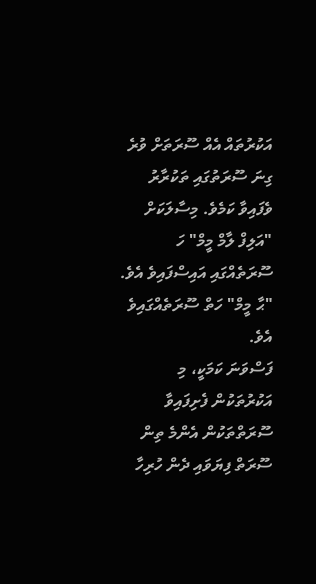އަކުރުތައް އެއް ސޫރަތަށް ވުރެ ގިނަ ސޫރަތުގައި ތަކުރާރު ވެފައިވާ ކަމެވެ. މިސާލަކަށް "އަލިފް ލާމް މީމް" ހަ ސޫރަތެއްގައި އައިސްފައިވެ އެވެ. "ޙާ މީމް" ހަތް ސޫރަތެއްގައިވެ އެވެ.
ފަސްވަނަ ކަމަކީ، މި އަކުރުތަކުން ފެށިފައިވާ ސޫރަތްތަކުން އެންމެ ތިން ސޫރަތް ފިޔަވައި ދެން ހުރިހާ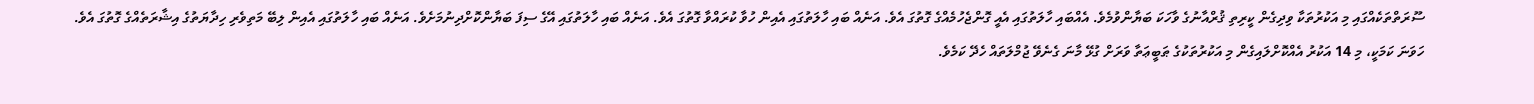ސޫރަތްތަކެއްގައި މި އަކުރުތަކާ ވިދިގެން ކީރިތި ޤުރްއާނުގެ ވާހަކަ ބަޔާންވުމެވެ. އެއްބައި ހާލަތުގައި އެއީ ގޮންޖެހުމެއްގެ ގޮތުގަ އެވެ. އަނެއް ބައި ހާލަތުގައި އެއިން ހުވާ ކުރައްވާ ގޮތުގަ އެވެ. އަނެއް ބައި ހާލަތުގައި އޭގެ ސިފަ ބަޔާންކޮށްދިނުމަށެވެ. އަނެއް ބައި ހާލަތުގައި އެއިން ލިބޭ މަތިވެރި ހިދާޔަތުގެ އިޝާރަތެއްގެ ގޮތުގަ އެވެ.
ހަވަނަ ކަމަކީ، މި 14 އަކުރު އެއްކޮށްލައިގެން މި އަކުރުތަކުގެ ޠަބީޢަތާ ވަރަށް ގުޅޭ މާނަ ގެނެވޭ ޖުމްލަތައް ހެދޭ ކަމެވެ.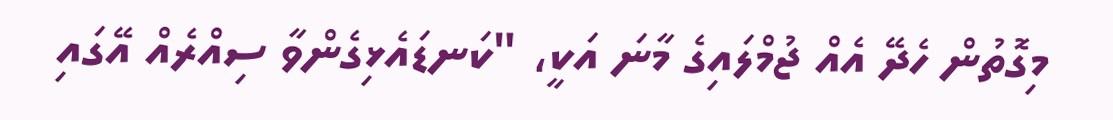މިގޮތުން ހެދޭ އެއް ޖުމްލައިގެ މާނަ އަކީ، "ކަނޑައެޅިގެންވާ ސިއްރެއް އޭގައި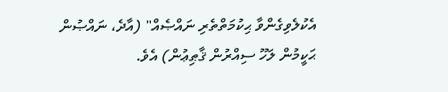އެކުލެވިގެންވާ ޙިކުމަތްތެރި ނައްޞެއް" (އާދެ، ނައްޞުން ޙަކީމުން ލަހޫ ސިއްރުން ޤާޠިޢުން) އެވެ.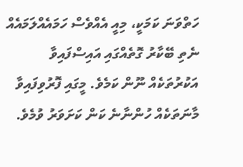ހަތްވަނަ ކަމަކީ، މިއީ އެއްވެސް ހަމައެއްލަމައެއް ނެތި ބޭކާރު ގޮތެއްގައި އައިސްފައިވާ އަކުރުތަކެއް ނޫން ކަމެވެ. މީގައި ފޮރުވިފައިވާ މާނަތަކެއް ހުންނާނެ ކަން ކަށަވަރު ވުމެވެ.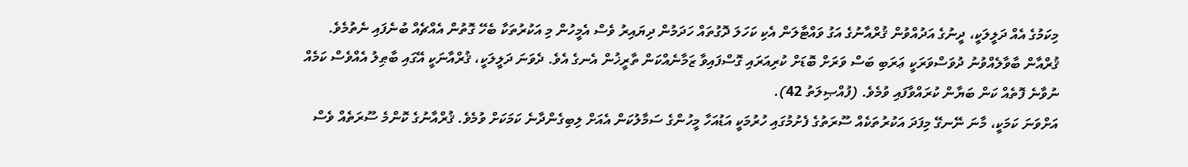މިކަމުގެ އެއް ދަލީލަކީ، ދީނުގެ އަދުއްވުން ޤުރްއާނުގެ އަގު ވައްޓާލަން އެކި ކަހަލަ ދޮގުތައް ހަދަމުން ދިޔައިރު ވެސް އެމީހުން މި އަކުރުތަކާ ބެހޭ ގޮތުން އެއްޗެއް ބުނެފައި ނެތުމެވެ. ޤުރްއާން ބާވާލެއްވުނު ދުވަސްވަރަކީ ޢަރަބި ބަސް ވަރަށް ބޮޑަށް ކުރިއަރައި ގޮސްފައިވާ ޒަމާނެއްކަން ތާރީޚުން އެނގެ އެވެ. ދެވަނަ ދަލީލަކީ، ޤުރްއާނަކީ އޭގައި ބާޠިލު އެއްވެސް ކަމެއް ނުވާނެ ފޮތެއް ކަން ބަޔާން ކުރައްވާފައި ވުމެވެ. (ފުއްޞިލަތު 42).
އަށްވަނަ ކަމަކީ، މާނަ ނޭނގޭ މިފަދަ އަކުރުތަކެއް ސޫރަތުގެ ފެށުމުގައި ހުރުމަކީ އަޑުއަހާ މީހުންގެ ސަމާލުކަން އެއަށް ލިބިގެންދާނެ ކަމަކަށް ވުމެވެ. ޤުރްއާނުގެ ކޮންމެ ސޫރަތެއް ވެސް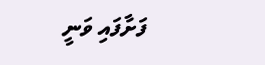ފަށާފައި ވަނީ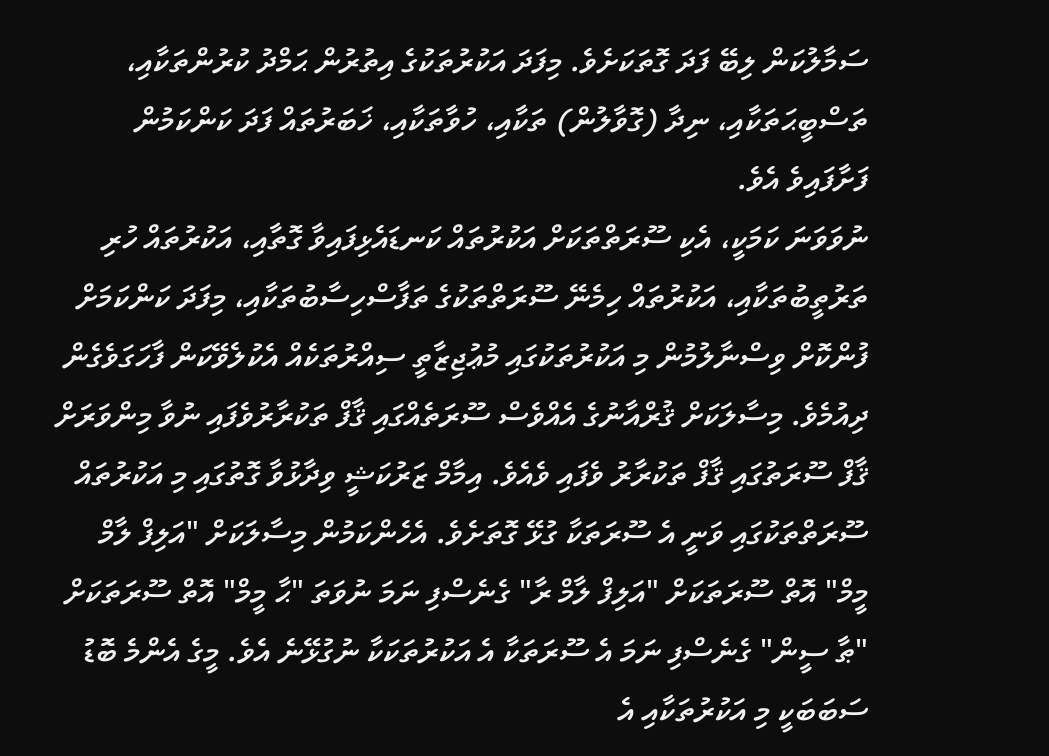ސަމާލުކަން ލިބޭ ފަދަ ގޮތަކަށެވެ. މިފަދަ އަކުރުތަކުގެ އިތުރުން ޙަމްދު ކުރުންތަކާއި، ތަސްބީޙަތަކާއި، ނިދާ (ގޮވާލުން) ތަކާއި، ހުވާތަކާއި، ޚަބަރުތައް ފަދަ ކަންކަމުން ފަށާފައިވެ އެވެ.
ނުވަވަނަ ކަމަކީ، އެކި ސޫރަތްތަކަށް އަކުރުތައް ކަނޑައެޅިފައިވާ ގޮތާއި، އަކުރުތައް ހުރި ތަރުތީބުތަކާއި، އަކުރުތައް ހިމެނޭ ސޫރަތްތަކުގެ ތަފާސްހިސާބުތަކާއި، މިފަދަ ކަންކަމަށް ފުންކޮށް ވިސްނާލުމުން މި އަކުރުތަކުގައި މުޢުޖިޒާތީ ސިއްރުތަކެއް އެކުލެވޭކަން ފާހަގަވެގެން ދިއުމެވެ. މިސާލަކަށް ޤުރްއާނުގެ އެއްވެސް ސޫރަތެއްގައި ޤާފް ތަކުރާރުވެފައި ނުވާ މިންވަރަށް ޤާފް ސޫރަތުގައި ޤާފް ތަކުރާރު ވެފައި ވެއެވެ. އިމާމް ޒަރުކަޝީ ވިދާޅުވާ ގޮތުގައި މި އަކުރުތައް ސޫރަތްތަކުގައި ވަނީ އެ ސޫރަތަކާ ގުޅޭ ގޮތަށެވެ. އެހެންކަމުން މިސާލަކަށް "އަލިފް ލާމް މީމް" އޮތް ސޫރަތަކަށް "އަލިފް ލާމް ރާ" ގެނެސްފި ނަމަ ނުވަތަ "ޙާ މީމް" އޮތް ސޫރަތަކަށް "ޠާ ސީން" ގެނެސްފި ނަމަ އެ ސޫރަތަކާ އެ އަކުރުތަކަކާ ނުގުޅޭނެ އެވެ. މީގެ އެންމެ ބޮޑު ސަބަބަކީ މި އަކުރުތަކާއި އެ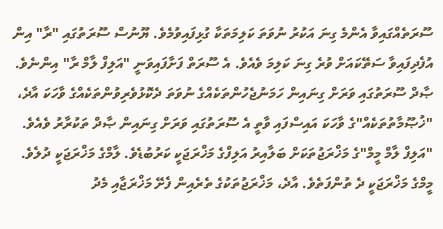ސޫރަތެއްގައިވާ އެންމެ ގިނަ އަކުރު ނުވަތަ ކަލިމަތަކާ ގުޅިފައިވުމެވެ. ޔޫނުސް ސޫރަތުގައި "ރާ" އިން އުފެދިފައިވާ ސަތޭކައަށް ވުރެ ގިނަ ކަލިމަ ވެއެވެ. އެ ސޫރަތް ފަށާފައިވަނީ "އަލިފް ލާމް ރާ" އިންނެވެ. ޞާދް ސޫރަތުގައި ވަރަށް ގިނައިން ހަމަނުޖެހުންތަކެއްގެ ނުވަތަ ދެކޮޅުވެރިވުންތަކެއްގެ ވާހަކަ އާދެ، "ޚުޞޫމާތުތަކެއް"ގެ ވާހަކަ އައިސްފައި ވާތީ އެ ސޫރަތުގައި ވަރަށް ގިނައިން ޞާދް ތަކުރާރު ވެއެވެ.
"އަލިފް ލާމް މީމް"ގެ މަޚްރަޖުތަކަށް ބަލާއިރު އަލިފްގެ މަޚްރަޖަކީ ކަރުބުޑެވެ. ލާމްގެ މަޚްރަޖަކީ ދުލެވެ. މީމްގެ މަޚްރަޖަކީ ދެ ތުންފަތެވެ. އާދެ، މަޚްރަޖުތަކުގެ ތެރެއިން ފެށޭ މަޚްރަޖާއި މެދު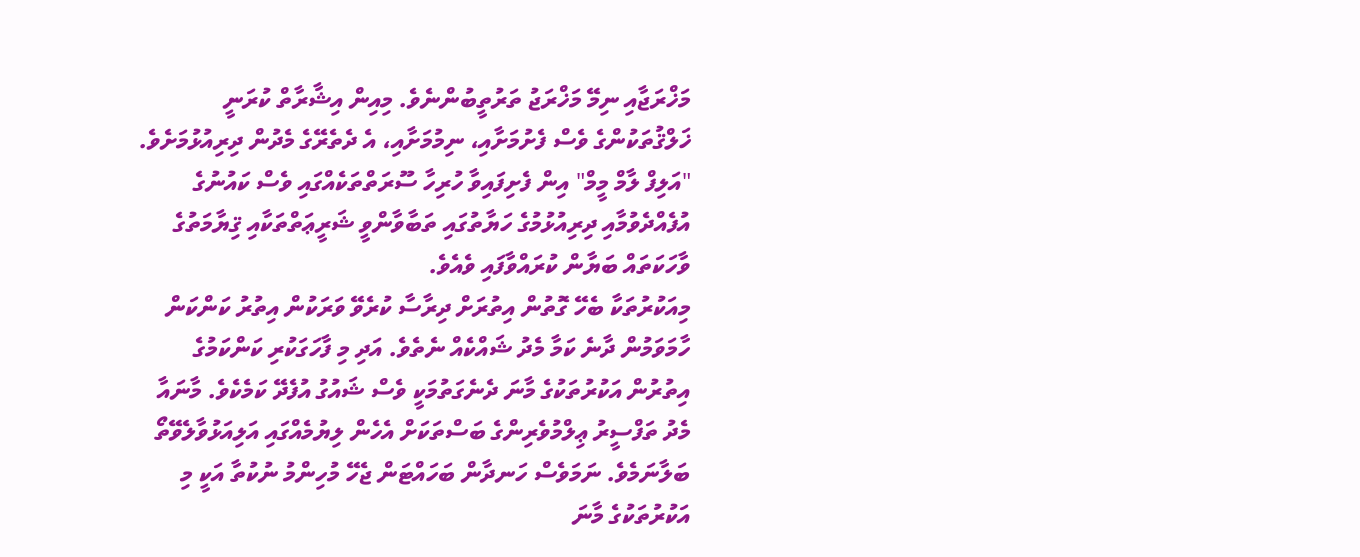މަޚްރަޖާއި ނިމޭ މަޚްރަޖު ތަރުތީބުންނެވެ. މިއިން އިޝާރާތް ކުރަނީ ޚަލްޤުތަކުންގެ ވެސް ފެށުމަށާއި، ނިމުމަށާއި، އެ ދެތެރޭގެ މެދުން ދިރިއުޅުމަށެވެ. "އަލިފް ލާމް މީމް" އިން ފެށިފައިވާ ހުރިހާ ސޫރަތްތަކެއްގައި ވެސް ކައުނުގެ އުފެއްދެވުމާއި ދިރިއުޅުމުގެ ހަޔާތުގައި ތަބާވާންވީ ޝަރީޢަތްތަކާއި ޤިޔާމަތުގެ ވާހަކަތައް ބަޔާން ކުރައްވާފައި ވެއެވެ.
މިއަކުރުތަކާ ބެހޭ ގޮތުން އިތުރަށް ދިރާސާ ކުރެވޭ ވަރަކުން އިތުރު ކަންކަން ހާމަވަމުން ދާނެ ކަމާ މެދު ޝައްކެއް ނެތެވެ. އަދި މި ފާހަގަކުރި ކަންކަމުގެ އިތުރުން އަކުރުތަކުގެ މާނަ ދެނެގަތުމަކީ ވެސް ޝައުގު އުފެދޭ ކަމެކެވެ. މާނައާ މެދު ތަފްސީރު ޢިލްމުވެރިންގެ ބަސްތަކަށް އެހެން ލިޔުމެއްގައި އަލިއަޅުވާލެވޭތޯ ބަލާނަމެވެ. ނަމަވެސް ހަނދާން ބަހައްޓަން ޖެހޭ މުހިންމު ނުކުތާ އަކީ މި އަކުރުތަކުގެ މާނަ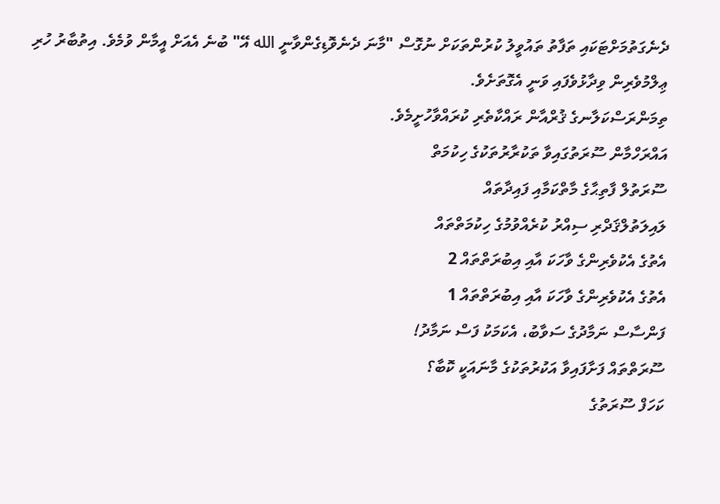ދެނެގަތުމަށްޓަކައި ތަފާތު ތައުވީލު ކުރުންތަކަށް ނުގޮސް "މާނަ ދެނެވޮޑިގެންވާނީ الله އޭ" ބުނެ އެއަށް އީމާން ވުމެވެ. އިތުބާރު ހުރި ޢިލްމުވެރިން ވިދާޅުވެފައި ވަނީ އެގޮތަށެވެ.
ތިމަންރަސްކަލާނގެ ޤުރްއާން ރައްކާތެރި ކުރައްވާހުށީމެވެ.
އައްރަހްމާން ސޫރަތުގައިވާ ތަކުރާރުތަކުގެ ހިކުމަތް
ސޫރަތުލް ފާތިޙާގެ މާތްކަމާއި ފައިދާތައް
ލައިލަތުލްޤަދްރި ސިއްރު ކުރެއްވުމުގެ ހިކުމަތްތައް
އެތުގެ އެކުވެރިންގެ ވާހަކަ އާއި އިބުރަތްތައް 2
އެތުގެ އެކުވެރިންގެ ވާހަކަ އާއި އިބުރަތްތައް 1
ފަންސާސް ނަމާދުގެ ސަވާބު، އެކަމަކު ފަސް ނަމާދު!
ސޫރަތްތައް ފަށާފައިވާ އަކުރުތަކުގެ މާނައަކީ ކޮބާ؟
ކަހަފް ސޫރަތުގެ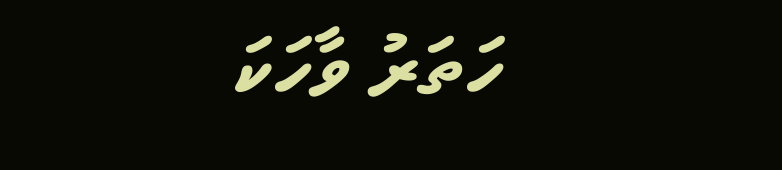ހަތަރު ވާހަކަ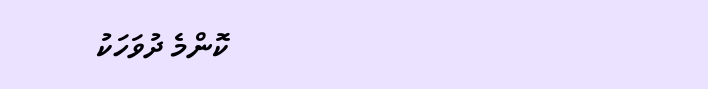ކޮންމެ ދުވަހަކު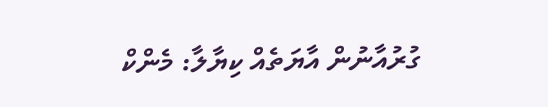ގުރުއާނުން އާޔަތެއް ކިޔާލާ: މެންކް